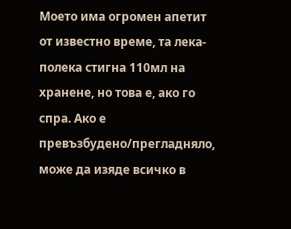Моето има огромен апетит от известно време, та лека-полека стигна 110мл на хранене, но това е, ако го спра. Ако е превъзбудено/прегладняло, може да изяде всичко в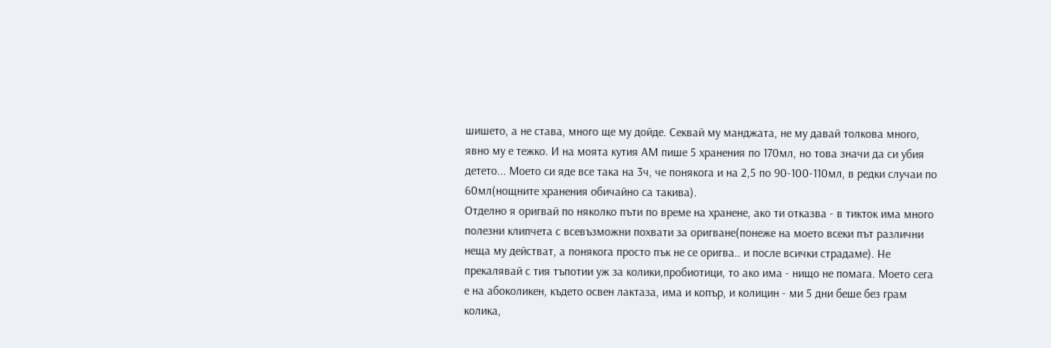шишето, а не става, много ще му дойде. Секвай му манджата, не му давай толкова много, явно му е тежко. И на моята кутия АМ пише 5 хранения по 170мл, но това значи да си убия детето... Моето си яде все така на 3ч, че понякога и на 2,5 по 90-100-110мл, в редки случаи по 60мл(нощните хранения обичайно са такива).
Отделно я оригвай по няколко пъти по време на хранене, ако ти отказва - в тикток има много полезни клипчета с всевъзможни похвати за оригване(понеже на моето всеки път различни неща му действат, а понякога просто пък не се оригва.. и после всички страдаме). Не прекалявай с тия тъпотии уж за колики,пробиотици, то ако има - нищо не помага. Моето сега е на абоколикен, където освен лактаза, има и копър, и колицин - ми 5 дни беше без грам колика,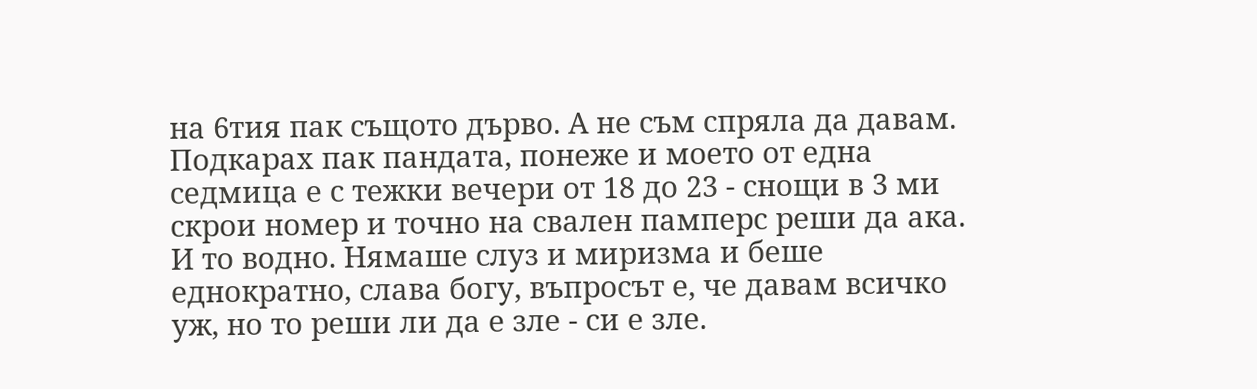на 6тия пак същото дърво. А не съм спряла да давам. Подкарах пак пандата, понеже и моето от една седмица е с тежки вечери от 18 до 23 - снощи в 3 ми скрои номер и точно на свален памперс реши да ака. И то водно. Нямаше слуз и миризма и беше еднократно, слава богу, въпросът е, че давам всичко уж, но то реши ли да е зле - си е зле.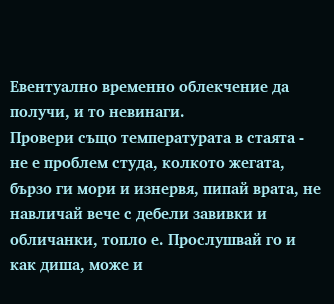Евентуално временно облекчение да получи, и то невинаги.
Провери също температурата в стаята - не е проблем студа, колкото жегата, бързо ги мори и изнервя, пипай врата, не навличай вече с дебели завивки и обличанки, топло е. Прослушвай го и как диша, може и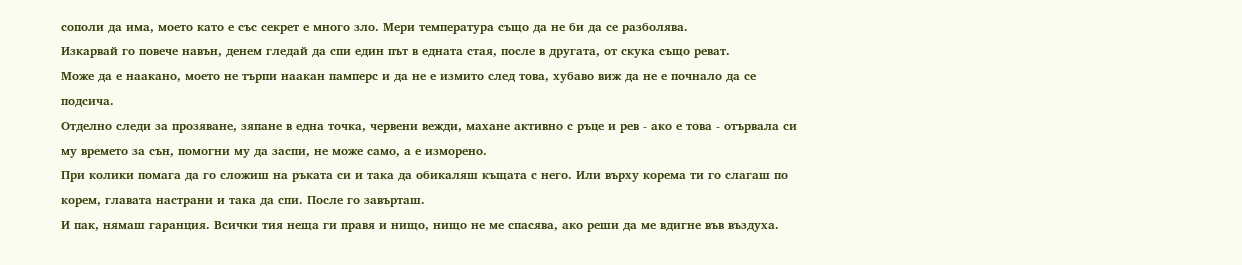сополи да има, моето като е със секрет е много зло. Мери температура също да не би да се разболява.
Изкарвай го повече навън, денем гледай да спи един път в едната стая, после в другата, от скука също реват.
Може да е наакано, моето не търпи наакан памперс и да не е измито след това, хубаво виж да не е почнало да се подсича.
Отделно следи за прозяване, зяпане в една точка, червени вежди, махане активно с ръце и рев - ако е това - отървала си му времето за сън, помогни му да заспи, не може само, а е изморено.
При колики помага да го сложиш на ръката си и така да обикаляш къщата с него. Или върху корема ти го слагаш по корем, главата настрани и така да спи. После го завърташ.
И пак, нямаш гаранция. Всички тия неща ги правя и нищо, нищо не ме спасява, ако реши да ме вдигне във въздуха.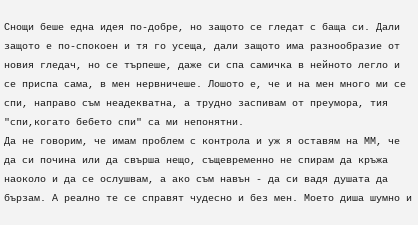Снощи беше една идея по-добре, но защото се гледат с баща си. Дали защото е по-спокоен и тя го усеща, дали защото има разнообразие от новия гледач, но се търпеше, даже си спа самичка в нейното легло и се приспа сама, в мен нервничеше. Лошото е, че и на мен много ми се спи, направо съм неадекватна, а трудно заспивам от преумора, тия "спи,когато бебето спи" са ми непонятни.
Да не говорим, че имам проблем с контрола и уж я оставям на ММ, че да си почина или да свърша нещо, същевременно не спирам да кръжа наоколо и да се ослушвам, а ако съм навън - да си вадя душата да бързам. А реално те се справят чудесно и без мен. Моето диша шумно и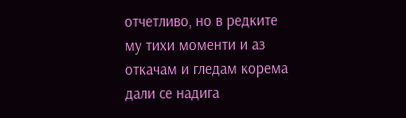отчетливо, но в редките му тихи моменти и аз откачам и гледам корема дали се надига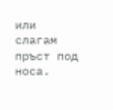или слагам пръст под носа.